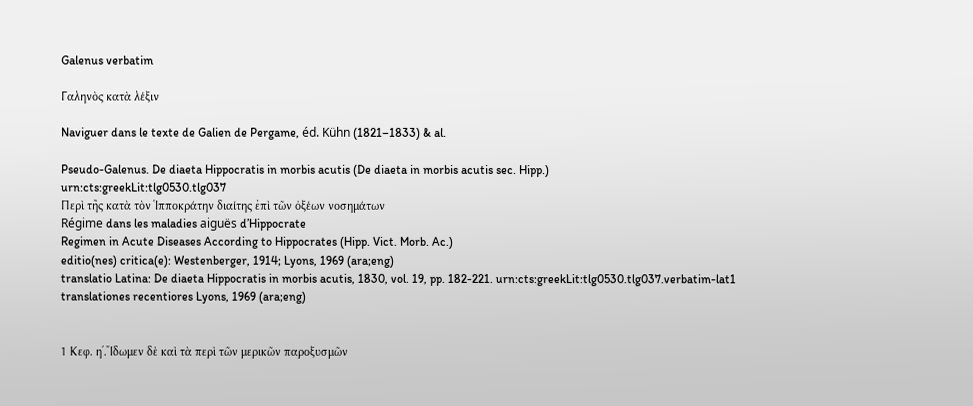Galenus verbatim

Γαληνὸς κατὰ λέξιν

Naviguer dans le texte de Galien de Pergame, éd. Kühn (1821–1833) & al.

Pseudo-Galenus. De diaeta Hippocratis in morbis acutis (De diaeta in morbis acutis sec. Hipp.)
urn:cts:greekLit:tlg0530.tlg037
Περὶ τῆς κατὰ τὸν Ἱπποκράτην διαίτης ἐπὶ τῶν ὀξέων νοσημάτων
Régime dans les maladies aiguës d’Hippocrate
Regimen in Acute Diseases According to Hippocrates (Hipp. Vict. Morb. Ac.)
editio(nes) critica(e): Westenberger, 1914; Lyons, 1969 (ara;eng)
translatio Latina: De diaeta Hippocratis in morbis acutis, 1830, vol. 19, pp. 182-221. urn:cts:greekLit:tlg0530.tlg037.verbatim-lat1
translationes recentiores Lyons, 1969 (ara;eng)


1 Κεφ. ηʹ.Ἴδωμεν δὲ καὶ τὰ περὶ τῶν μερικῶν παροξυσμῶν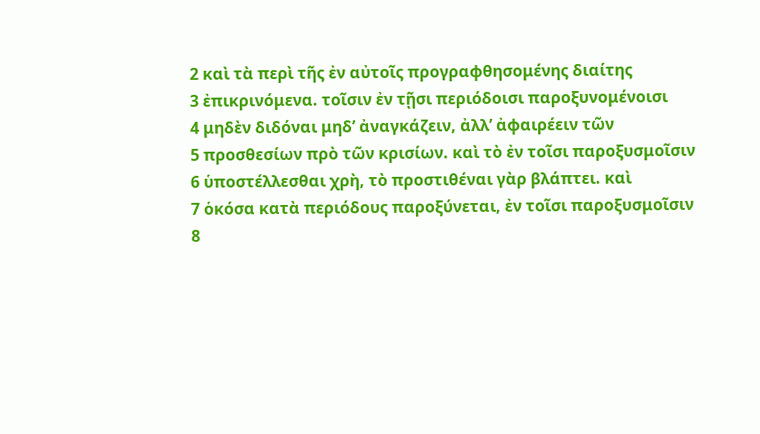2 καὶ τὰ περὶ τῆς ἐν αὐτοῖς προγραφθησομένης διαίτης
3 ἐπικρινόμενα. τοῖσιν ἐν τῇσι περιόδοισι παροξυνομένοισι
4 μηδὲν διδόναι μηδ’ ἀναγκάζειν, ἀλλ’ ἀφαιρέειν τῶν
5 προσθεσίων πρὸ τῶν κρισίων. καὶ τὸ ἐν τοῖσι παροξυσμοῖσιν
6 ὑποστέλλεσθαι χρὴ, τὸ προστιθέναι γὰρ βλάπτει. καὶ
7 ὁκόσα κατὰ περιόδους παροξύνεται, ἐν τοῖσι παροξυσμοῖσιν
8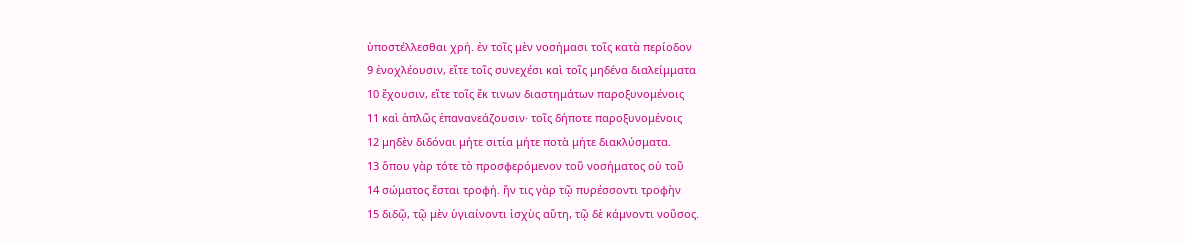ὑποστέλλεσθαι χρή. ἐν τοῖς μὲν νοσήμασι τοῖς κατὰ περίοδον
9 ἐνοχλέουσιν, εἴτε τοῖς συνεχέσι καὶ τοῖς μηδένα διαλείμματα
10 ἔχουσιν, εἴτε τοῖς ἔκ τινων διαστημάτων παροξυνομένοις
11 καὶ ἁπλῶς ἐπανανεάζουσιν· τοῖς δήποτε παροξυνομένοις
12 μηδὲν διδόναι μήτε σιτία μήτε ποτὰ μήτε διακλύσματα.
13 ὅπου γὰρ τότε τὸ προσφερόμενον τοῦ νοσήματος οὐ τοῦ
14 σώματος ἔσται τροφή. ἤν τις γὰρ τῷ πυρέσσοντι τροφὴν
15 διδῷ, τῷ μὲν ὑγιαίνοντι ἰσχὺς αὕτη, τῷ δὲ κάμνοντι νοῦσος.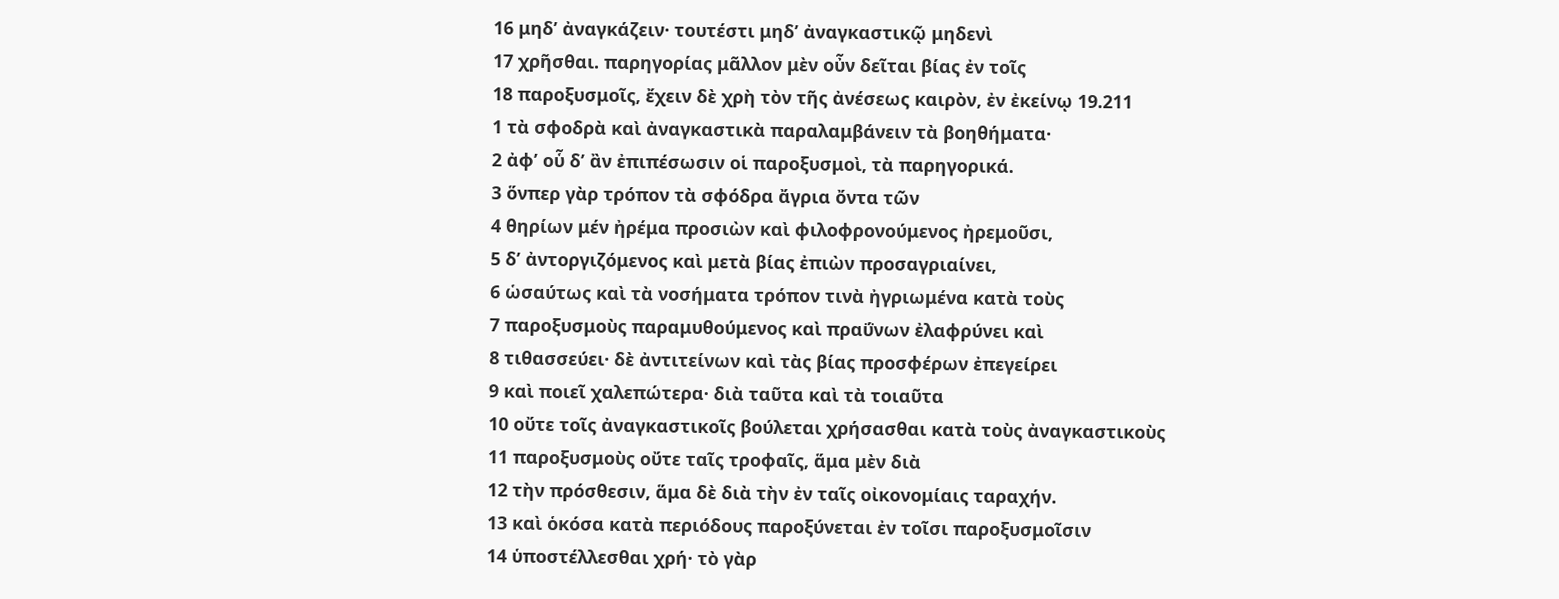16 μηδ’ ἀναγκάζειν· τουτέστι μηδ’ ἀναγκαστικῷ μηδενὶ
17 χρῆσθαι. παρηγορίας μᾶλλον μὲν οὖν δεῖται βίας ἐν τοῖς
18 παροξυσμοῖς, ἔχειν δὲ χρὴ τὸν τῆς ἀνέσεως καιρὸν, ἐν ἐκείνῳ 19.211
1 τὰ σφοδρὰ καὶ ἀναγκαστικὰ παραλαμβάνειν τὰ βοηθήματα·
2 ἀφ’ οὗ δ’ ἂν ἐπιπέσωσιν οἱ παροξυσμοὶ, τὰ παρηγορικά.
3 ὅνπερ γὰρ τρόπον τὰ σφόδρα ἄγρια ὄντα τῶν
4 θηρίων μέν ἠρέμα προσιὼν καὶ φιλοφρονούμενος ἠρεμοῦσι,
5 δ’ ἀντοργιζόμενος καὶ μετὰ βίας ἐπιὼν προσαγριαίνει,
6 ὡσαύτως καὶ τὰ νοσήματα τρόπον τινὰ ἠγριωμένα κατὰ τοὺς
7 παροξυσμοὺς παραμυθούμενος καὶ πραΰνων ἐλαφρύνει καὶ
8 τιθασσεύει· δὲ ἀντιτείνων καὶ τὰς βίας προσφέρων ἐπεγείρει
9 καὶ ποιεῖ χαλεπώτερα· διὰ ταῦτα καὶ τὰ τοιαῦτα
10 οὔτε τοῖς ἀναγκαστικοῖς βούλεται χρήσασθαι κατὰ τοὺς ἀναγκαστικοὺς
11 παροξυσμοὺς οὔτε ταῖς τροφαῖς, ἅμα μὲν διὰ
12 τὴν πρόσθεσιν, ἅμα δὲ διὰ τὴν ἐν ταῖς οἰκονομίαις ταραχήν.
13 καὶ ὁκόσα κατὰ περιόδους παροξύνεται ἐν τοῖσι παροξυσμοῖσιν
14 ὑποστέλλεσθαι χρή· τὸ γὰρ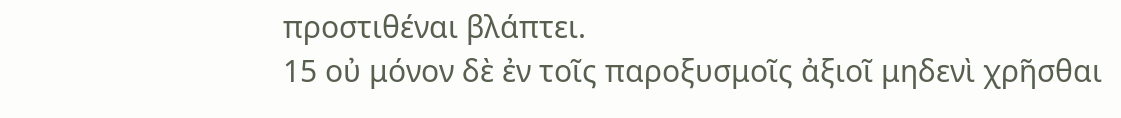προστιθέναι βλάπτει.
15 οὐ μόνον δὲ ἐν τοῖς παροξυσμοῖς ἀξιοῖ μηδενὶ χρῆσθαι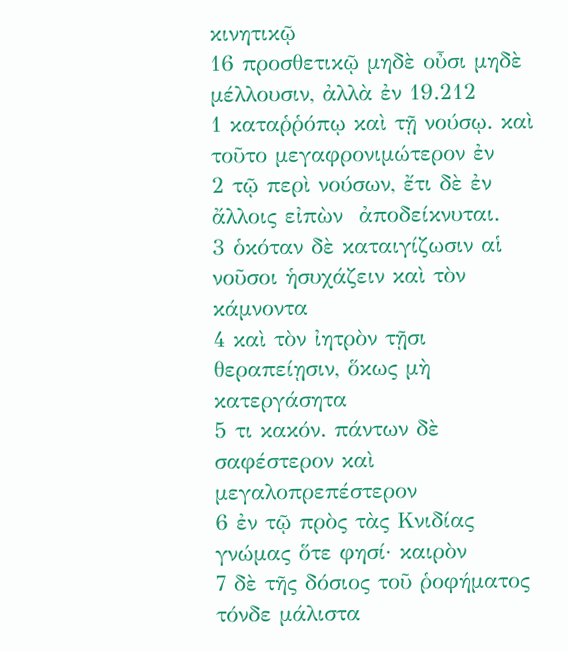κινητικῷ
16 προσθετικῷ μηδὲ οὖσι μηδὲ μέλλουσιν, ἀλλὰ ἐν 19.212
1 καταῥῥόπῳ καὶ τῇ νούσῳ. καὶ τοῦτο μεγαφρονιμώτερον ἐν
2 τῷ περὶ νούσων, ἔτι δὲ ἐν ἄλλοις εἰπὼν  ἀποδείκνυται.
3 ὁκόταν δὲ καταιγίζωσιν αἱ νοῦσοι ἡσυχάζειν καὶ τὸν κάμνοντα
4 καὶ τὸν ἰητρὸν τῇσι θεραπείῃσιν, ὅκως μὴ κατεργάσητα
5 τι κακόν. πάντων δὲ σαφέστερον καὶ μεγαλοπρεπέστερον
6 ἐν τῷ πρὸς τὰς Κνιδίας γνώμας ὅτε φησί· καιρὸν
7 δὲ τῆς δόσιος τοῦ ῥοφήματος τόνδε μάλιστα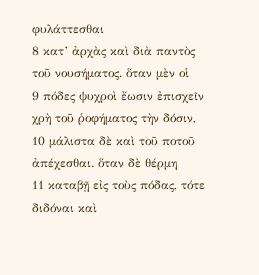φυλάττεσθαι
8 κατ’ ἀρχὰς καὶ διὰ παντὸς τοῦ νουσήματος. ὅταν μὲν οἱ
9 πόδες ψυχροὶ ἔωσιν ἐπισχεῖν χρὴ τοῦ ῥοφήματος τὴν δόσιν,
10 μάλιστα δὲ καὶ τοῦ ποτοῦ ἀπέχεσθαι. ὅταν δὲ θέρμη
11 καταβῇ εἰς τοὺς πόδας, τότε διδόναι καὶ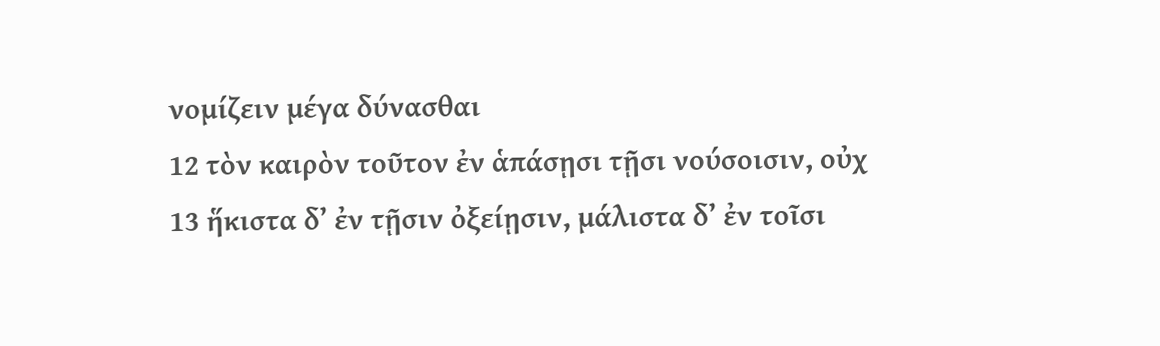νομίζειν μέγα δύνασθαι
12 τὸν καιρὸν τοῦτον ἐν ἁπάσῃσι τῇσι νούσοισιν, οὐχ
13 ἥκιστα δ’ ἐν τῇσιν ὀξείῃσιν, μάλιστα δ’ ἐν τοῖσι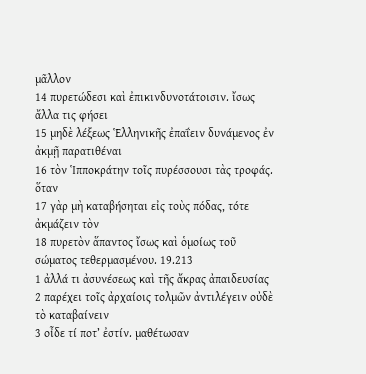μᾶλλον
14 πυρετώδεσι καὶ ἐπικινδυνοτάτοισιν. ἴσως ἄλλα τις φήσει
15 μηδὲ λέξεως Ἑλληνικῆς ἐπαΐειν δυνάμενος ἐν ἀκμῇ παρατιθέναι
16 τὸν Ἱπποκράτην τοῖς πυρέσσουσι τὰς τροφάς. ὅταν
17 γὰρ μὴ καταβήσηται εἰς τοὺς πόδας, τότε ἀκμάζειν τὸν
18 πυρετὸν ἅπαντος ἴσως καὶ ὁμοίως τοῦ σώματος τεθερμασμένου. 19.213
1 ἀλλά τι ἀσυνέσεως καὶ τῆς ἄκρας ἀπαιδευσίας
2 παρέχει τοῖς ἀρχαίοις τολμῶν ἀντιλέγειν οὐδὲ τὸ καταβαίνειν
3 οἶδε τί ποτ’ ἐστίν. μαθέτωσαν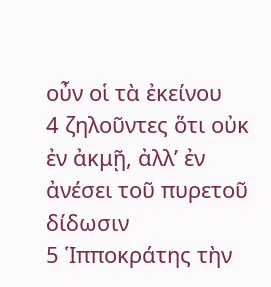οὖν οἱ τὰ ἐκείνου
4 ζηλοῦντες ὅτι οὐκ ἐν ἀκμῇ, ἀλλ’ ἐν ἀνέσει τοῦ πυρετοῦ δίδωσιν
5 Ἱπποκράτης τὴν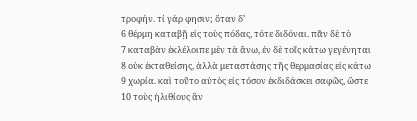τροφήν. τί γάρ φησιν; ὅταν δ’
6 θέρμη καταβῇ εἰς τοὺς πόδας, τότε διδόναι. πᾶν δὲ τὸ
7 καταβὰν ἐκλέλοιπε μὲν τὰ ἄνω, ἐν δὲ τοῖς κάτω γεγένηται
8 οὐκ ἐκταθείσης, ἀλλὰ μεταστάσης τῆς θερμασίας εἰς κάτω
9 χωρία. καὶ τοῦτο αὐτὸς εἰς τόσον ἐκδιδάσκει σαφῶς, ὥστε
10 τοὺς ἠλιθίους ἂν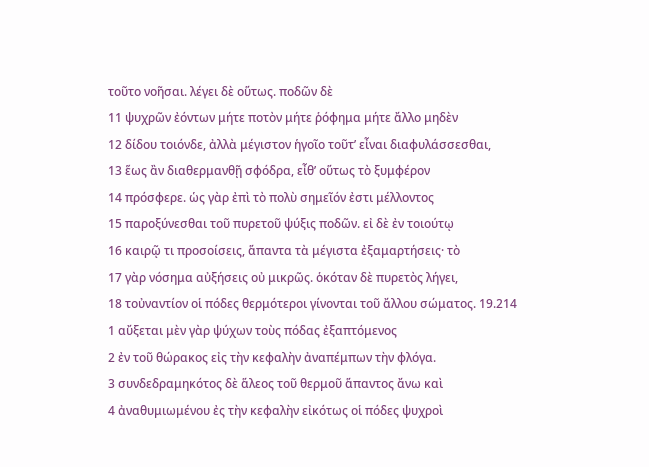τοῦτο νοῆσαι. λέγει δὲ οὕτως. ποδῶν δὲ
11 ψυχρῶν ἐόντων μήτε ποτὸν μήτε ῥόφημα μήτε ἄλλο μηδὲν
12 δίδου τοιόνδε, ἀλλὰ μέγιστον ἡγοῖο τοῦτ’ εἶναι διαφυλάσσεσθαι,
13 ἕως ἂν διαθερμανθῇ σφόδρα, εἶθ’ οὕτως τὸ ξυμφέρον
14 πρόσφερε. ὡς γὰρ ἐπὶ τὸ πολὺ σημεῖόν ἐστι μέλλοντος
15 παροξύνεσθαι τοῦ πυρετοῦ ψύξις ποδῶν. εἰ δὲ ἐν τοιούτῳ
16 καιρῷ τι προσοίσεις, ἅπαντα τὰ μέγιστα ἐξαμαρτήσεις· τὸ
17 γὰρ νόσημα αὐξήσεις οὐ μικρῶς. ὁκόταν δὲ πυρετὸς λήγει,
18 τοὐναντίον οἱ πόδες θερμότεροι γίνονται τοῦ ἄλλου σώματος. 19.214
1 αὔξεται μὲν γὰρ ψύχων τοὺς πόδας ἐξαπτόμενος
2 ἐν τοῦ θώρακος εἰς τὴν κεφαλὴν ἀναπέμπων τὴν φλόγα.
3 συνδεδραμηκότος δὲ ἅλεος τοῦ θερμοῦ ἅπαντος ἄνω καὶ
4 ἀναθυμιωμένου ἐς τὴν κεφαλὴν εἰκότως οἱ πόδες ψυχροὶ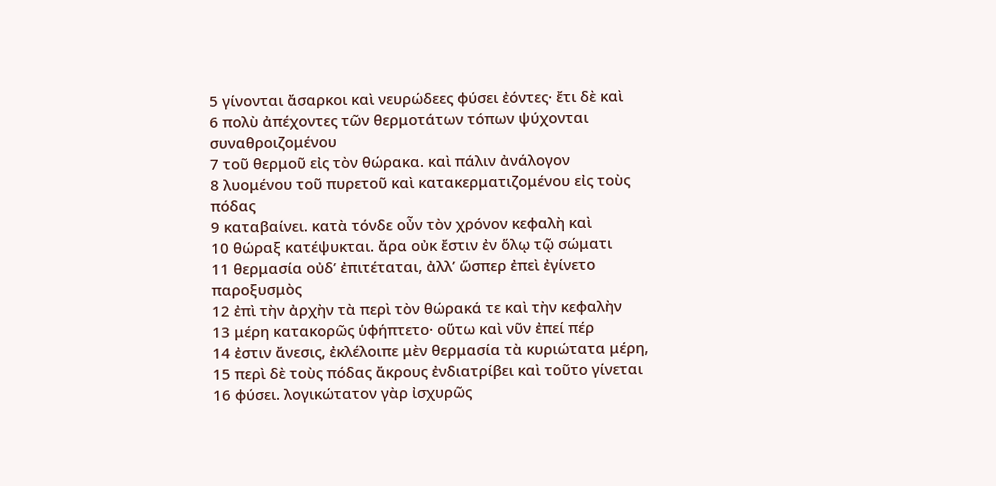5 γίνονται ἄσαρκοι καὶ νευρώδεες φύσει ἐόντες· ἔτι δὲ καὶ
6 πολὺ ἀπέχοντες τῶν θερμοτάτων τόπων ψύχονται συναθροιζομένου
7 τοῦ θερμοῦ εἰς τὸν θώρακα. καὶ πάλιν ἀνάλογον
8 λυομένου τοῦ πυρετοῦ καὶ κατακερματιζομένου εἰς τοὺς πόδας
9 καταβαίνει. κατὰ τόνδε οὖν τὸν χρόνον κεφαλὴ καὶ
10 θώραξ κατέψυκται. ἄρα οὐκ ἔστιν ἐν ὅλῳ τῷ σώματι
11 θερμασία οὐδ’ ἐπιτέταται, ἀλλ’ ὥσπερ ἐπεὶ ἐγίνετο παροξυσμὸς
12 ἐπὶ τὴν ἀρχὴν τὰ περὶ τὸν θώρακά τε καὶ τὴν κεφαλὴν
13 μέρη κατακορῶς ὑφήπτετο· οὕτω καὶ νῦν ἐπεί πέρ
14 ἐστιν ἄνεσις, ἐκλέλοιπε μὲν θερμασία τὰ κυριώτατα μέρη,
15 περὶ δὲ τοὺς πόδας ἄκρους ἐνδιατρίβει καὶ τοῦτο γίνεται
16 φύσει. λογικώτατον γὰρ ἰσχυρῶς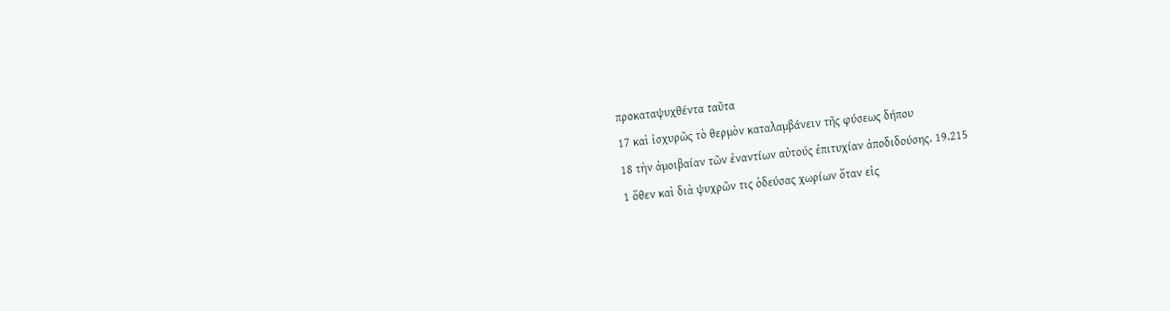προκαταψυχθέντα ταῦτα
17 καὶ ἰσχυρῶς τὸ θερμὸν καταλαμβάνειν τῆς φύσεως δήπου
18 τὴν ἀμοιβαίαν τῶν ἐναντίων αὐτούς ἐπιτυχίαν ἀποδιδούσης. 19.215
1 ὅθεν καὶ διὰ ψυχρῶν τις ὁδεύσας χωρίων ὅταν εἰς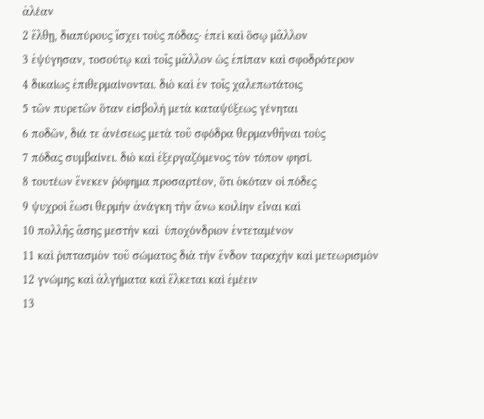ἀλέαν
2 ἔλθῃ, διαπύρους ἴσχει τοὺς πόδας· ἐπεὶ καὶ ὅσῳ μᾶλλον
3 ἐψύγησαν, τοσούτῳ καὶ τοῖς μᾶλλον ὡς ἐπίπαν καὶ σφοδρότερον
4 δικαίως ἐπιθερμαίνονται. διὸ καὶ ἐν τοῖς χαλεπωτάτοις
5 τῶν πυρετῶν ὅταν εἰσβολὴ μετὰ καταψύξεως γένηται
6 ποδῶν, διά τε ἀνέσεως μετὰ τοῦ σφόδρα θερμανθῆναι τοὺς
7 πόδας συμβαίνει. διὸ καὶ ἐξεργαζόμενος τὸν τόπον φησί.
8 τουτέων ἕνεκεν ῥόφημα προσαρτέον, ὅτι ὁκόταν οἱ πόδες
9 ψυχροὶ ἔωσι θερμὴν ἀνάγκη τὴν ἄνω κοιλίην εἶναι καὶ
10 πολλῆς ἄσης μεστὴν καὶ  ὑποχόνδριον ἐντεταμένον
11 καὶ ῥιπτασμὸν τοῦ σώματος διὰ τὴν ἔνδον ταραχὴν καὶ μετεωρισμὸν
12 γνώμης καὶ ἀλγήματα καὶ ἕλκεται καὶ ἐμέειν
13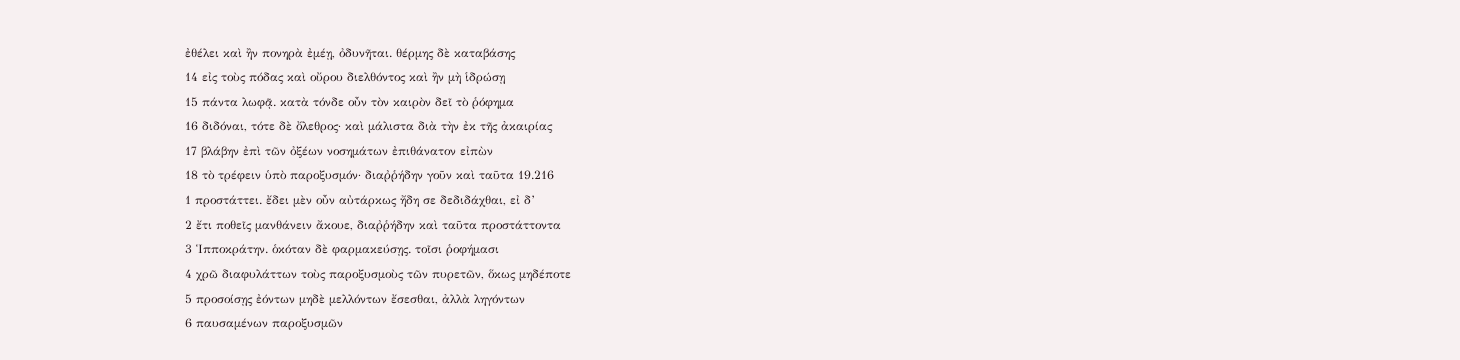ἐθέλει καὶ ἢν πονηρὰ ἐμέῃ, ὀδυνῆται. θέρμης δὲ καταβάσης
14 εἰς τοὺς πόδας καὶ οὔρου διελθόντος καὶ ἢν μὴ ἱδρώσῃ
15 πάντα λωφᾷ. κατὰ τόνδε οὖν τὸν καιρὸν δεῖ τὸ ῥόφημα
16 διδόναι, τότε δὲ ὄλεθρος· καὶ μάλιστα διὰ τὴν ἐκ τῆς ἀκαιρίας
17 βλάβην ἐπὶ τῶν ὀξέων νοσημάτων ἐπιθάνατον εἰπὼν
18 τὸ τρέφειν ὑπὸ παροξυσμόν· διαῤῥήδην γοῦν καὶ ταῦτα 19.216
1 προστάττει. ἔδει μὲν οὖν αὐτάρκως ἤδη σε δεδιδάχθαι, εἰ δ’
2 ἔτι ποθεῖς μανθάνειν ἄκουε, διαῤῥήδην καὶ ταῦτα προστάττοντα
3 Ἱπποκράτην. ὁκόταν δὲ φαρμακεύσῃς. τοῖσι ῥοφήμασι
4 χρῶ διαφυλάττων τοὺς παροξυσμοὺς τῶν πυρετῶν, ὅκως μηδέποτε
5 προσοίσῃς ἐόντων μηδὲ μελλόντων ἔσεσθαι, ἀλλὰ ληγόντων
6 παυσαμένων παροξυσμῶν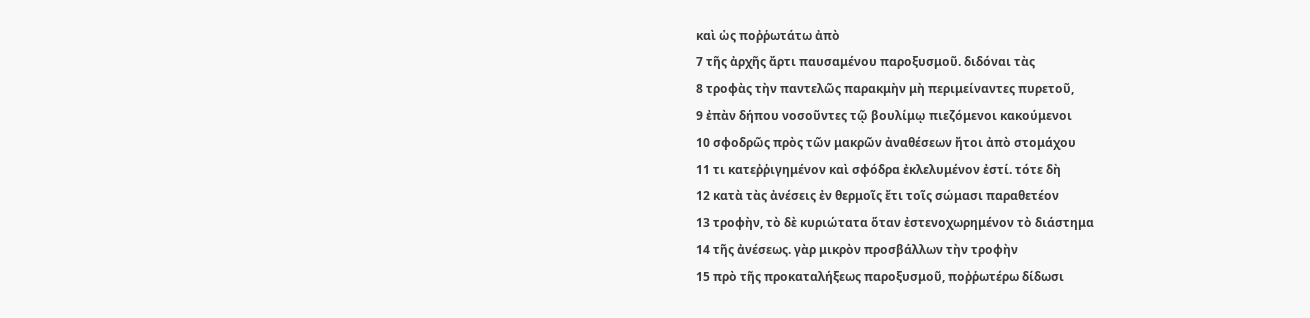καὶ ὡς ποῤῥωτάτω ἀπὸ
7 τῆς ἀρχῆς ἄρτι παυσαμένου παροξυσμοῦ. διδόναι τὰς
8 τροφὰς τὴν παντελῶς παρακμὴν μὴ περιμείναντες πυρετοῦ,
9 ἐπὰν δήπου νοσοῦντες τῷ βουλίμῳ πιεζόμενοι κακούμενοι
10 σφοδρῶς πρὸς τῶν μακρῶν ἀναθέσεων ἤτοι ἀπὸ στομάχου
11 τι κατεῤῥιγημένον καὶ σφόδρα ἐκλελυμένον ἐστί. τότε δὴ
12 κατὰ τὰς ἀνέσεις ἐν θερμοῖς ἔτι τοῖς σώμασι παραθετέον
13 τροφὴν, τὸ δὲ κυριώτατα ὅταν ἐστενοχωρημένον τὸ διάστημα
14 τῆς ἀνέσεως. γὰρ μικρὸν προσβάλλων τὴν τροφὴν
15 πρὸ τῆς προκαταλήξεως παροξυσμοῦ, ποῤῥωτέρω δίδωσι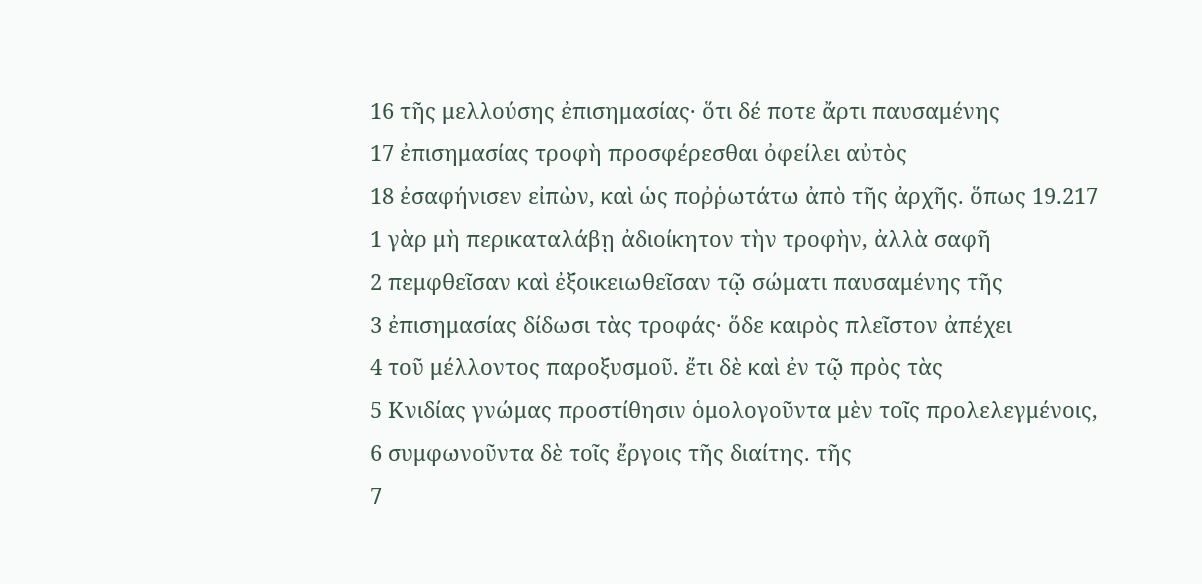16 τῆς μελλούσης ἐπισημασίας· ὅτι δέ ποτε ἄρτι παυσαμένης
17 ἐπισημασίας τροφὴ προσφέρεσθαι ὀφείλει αὐτὸς
18 ἐσαφήνισεν εἰπὼν, καὶ ὡς ποῤῥωτάτω ἀπὸ τῆς ἀρχῆς. ὅπως 19.217
1 γὰρ μὴ περικαταλάβῃ ἀδιοίκητον τὴν τροφὴν, ἀλλὰ σαφῆ
2 πεμφθεῖσαν καὶ ἐξοικειωθεῖσαν τῷ σώματι παυσαμένης τῆς
3 ἐπισημασίας δίδωσι τὰς τροφάς· ὅδε καιρὸς πλεῖστον ἀπέχει
4 τοῦ μέλλοντος παροξυσμοῦ. ἔτι δὲ καὶ ἐν τῷ πρὸς τὰς
5 Κνιδίας γνώμας προστίθησιν ὁμολογοῦντα μὲν τοῖς προλελεγμένοις,
6 συμφωνοῦντα δὲ τοῖς ἔργοις τῆς διαίτης. τῆς
7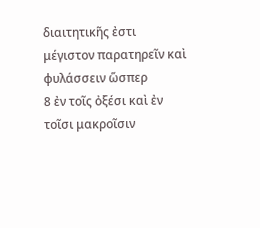διαιτητικῆς ἐστι μέγιστον παρατηρεῖν καὶ φυλάσσειν ὥσπερ
8 ἐν τοῖς ὀξέσι καὶ ἐν τοῖσι μακροῖσιν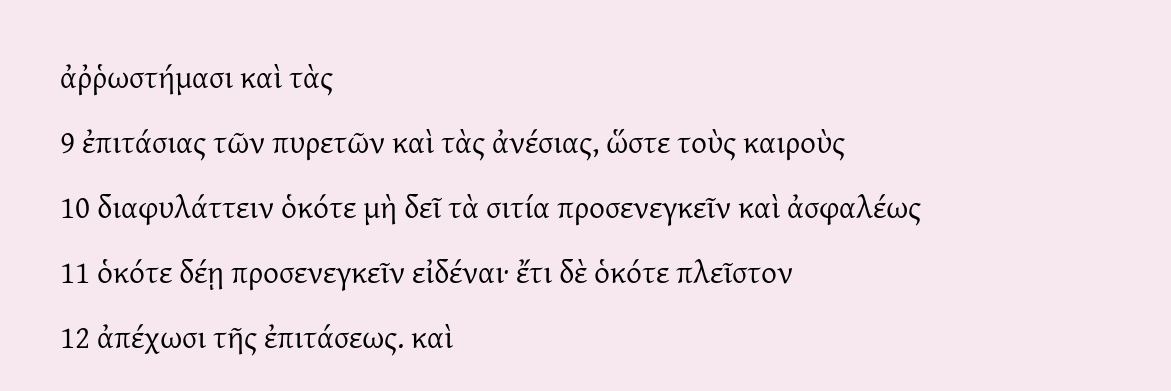ἀῤῥωστήμασι καὶ τὰς
9 ἐπιτάσιας τῶν πυρετῶν καὶ τὰς ἀνέσιας, ὥστε τοὺς καιροὺς
10 διαφυλάττειν ὁκότε μὴ δεῖ τὰ σιτία προσενεγκεῖν καὶ ἀσφαλέως
11 ὁκότε δέῃ προσενεγκεῖν εἰδέναι· ἔτι δὲ ὁκότε πλεῖστον
12 ἀπέχωσι τῆς ἐπιτάσεως. καὶ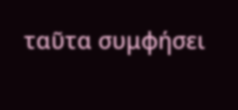ταῦτα συμφήσει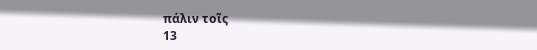πάλιν τοῖς
13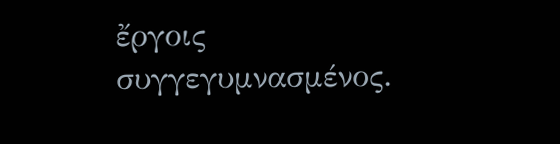ἔργοις συγγεγυμνασμένος.